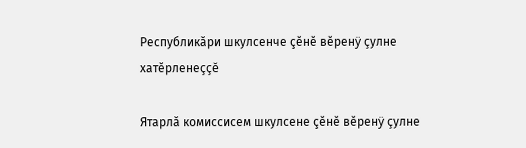Республикăри шкулсенче çĕнĕ вĕренÿ çулне хатĕрленеççĕ

Ятарлă комиссисем шкулсене çĕнĕ вĕренÿ çулне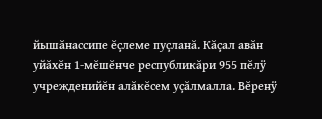йышăнассипе ĕçлеме пуçланă. Кăçал авăн уйăхĕн 1-мĕшĕнче республикăри 955 пĕлÿ учрежденийĕн алăкĕсем уçăлмалла. Вĕренÿ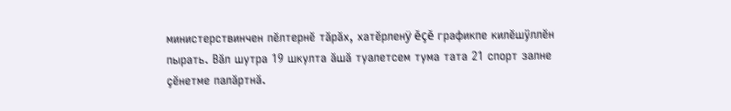министерствинчен пĕлтернĕ тăрăх, хатĕрленÿ ĕçĕ графикпе килĕшÿллĕн пырать. Вăл шутра 19 шкулта ăшă туалетсем тума тата 21 спорт залне çĕнетме палăртнă.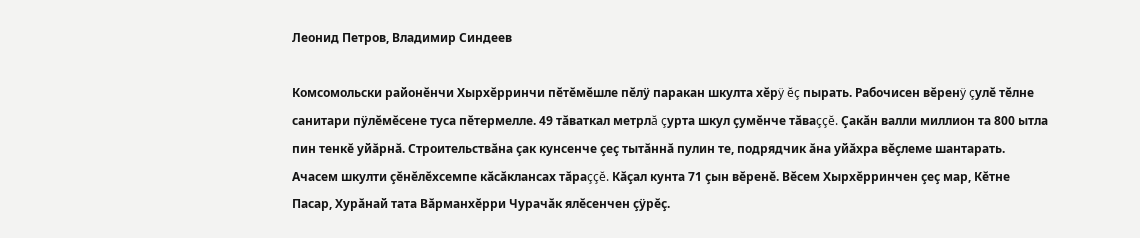Леонид Петров, Владимир Синдеев

Комсомольски районĕнчи Хырхĕрринчи пĕтĕмĕшле пĕлÿ паракан шкулта хĕрÿ ĕç пырать. Рабочисен вĕренÿ çулĕ тĕлне санитари пÿлĕмĕсене туса пĕтермелле. 49 тăваткал метрлă çурта шкул çумĕнче тăваççĕ. Çакăн валли миллион та 800 ытла пин тенкĕ уйăрнă. Строительствăна çак кунсенче çеç тытăннă пулин те, подрядчик ăна уйăхра вĕçлеме шантарать. Ачасем шкулти çĕнĕлĕхсемпе кăсăклансах тăраççĕ. Кăçал кунта 71 çын вĕренĕ. Вĕсем Хырхĕрринчен çеç мар, Кĕтне Пасар, Хурăнай тата Вăрманхĕрри Чурачăк ялĕсенчен çÿрĕç.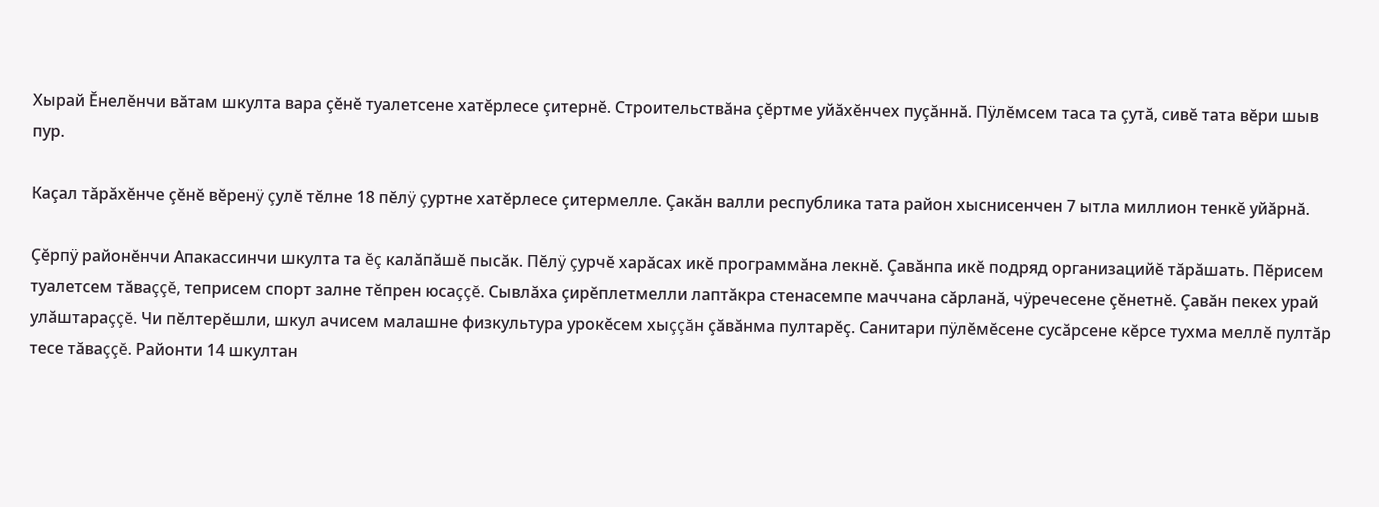Хырай Ĕнелĕнчи вăтам шкулта вара çĕнĕ туалетсене хатĕрлесе çитернĕ. Строительствăна çĕртме уйăхĕнчех пуçăннă. Пÿлĕмсем таса та çутă, сивĕ тата вĕри шыв пур.

Каçал тăрăхĕнче çĕнĕ вĕренÿ çулĕ тĕлне 18 пĕлÿ çуртне хатĕрлесе çитермелле. Çакăн валли республика тата район хыснисенчен 7 ытла миллион тенкĕ уйăрнă.

Çĕрпÿ районĕнчи Апакассинчи шкулта та ĕç калăпăшĕ пысăк. Пĕлÿ çурчĕ харăсах икĕ программăна лекнĕ. Çавăнпа икĕ подряд организацийĕ тăрăшать. Пĕрисем туалетсем тăваççĕ, теприсем спорт залне тĕпрен юсаççĕ. Сывлăха çирĕплетмелли лаптăкра стенасемпе маччана сăрланă, чÿречесене çĕнетнĕ. Çавăн пекех урай улăштараççĕ. Чи пĕлтерĕшли, шкул ачисем малашне физкультура урокĕсем хыççăн çăвăнма пултарĕç. Санитари пÿлĕмĕсене сусăрсене кĕрсе тухма меллĕ пултăр тесе тăваççĕ. Районти 14 шкултан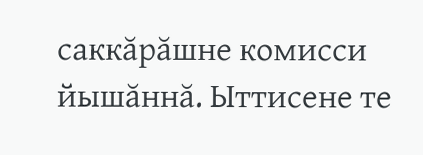саккăрăшне комисси йышăннă. Ыттисене те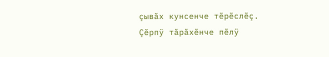çывăх кунсенче тĕрĕслĕç. Çĕрпÿ тăрăхĕнче пĕлÿ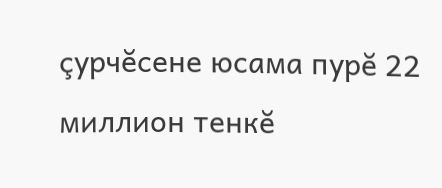çурчĕсене юсама пурĕ 22 миллион тенкĕ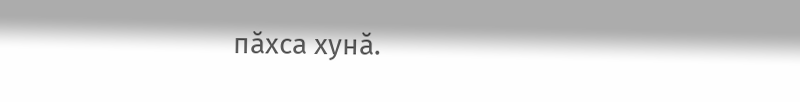пăхса хунă.